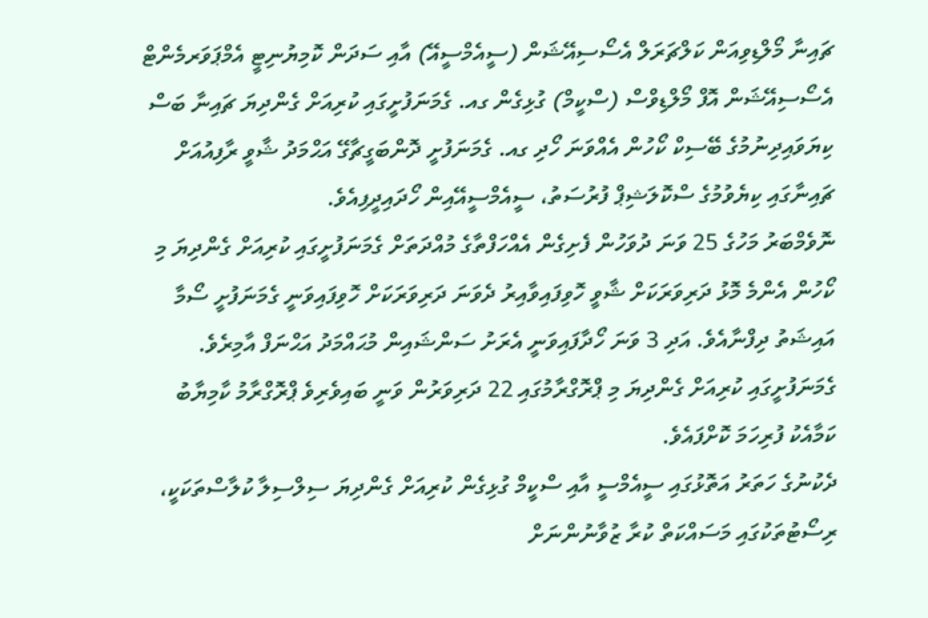ޗައިނާ މޯލްޑިވިއަން ކަލްޗަރަލް އެސޯސިއޭޝަން (ސީއެމްސީއޭ) އާއި ސަދަން ކޮމިޔުނިޓީ އެމްޕަވަރމެންޓް އެސޯސިއޭޝަން އޮފް މޯލްޑިވްސް (ސްކީމް) ގުޅިގެން ގއ. ގެމަނަފުށީގައި ކުރިއަށް ގެންދިޔަ ޗައިނާ ބަސް ކިޔަވައިދިނުމުގެ ބޭސިކް ކޯހުން އެއްވަނަ ހޯދި ގއ. ގެމަނަފުށީ ދޮންބަގީޗާގޭ އަޙްމަދު ޝާވީ ރާފިއުއަށް ޗައިނާގައި ކިޔެވުމުގެ ސްކޮލަޝިޕް ފުރުސަތު، ސީއެމްސީއޭއިން ހޯދައިދީފިއެވެ.
ނޮވެމްބަރު މަހުގެ 25 ވަނަ ދުވަހުން ފެށިގެން އެއްހަފްތާގެ މުއްދަތަށް ގެމަނަފުށީގައި ކުރިއަށް ގެންދިޔަ މި ކޯހުން އެންމެ މޮޅު ދަރިވަރަކަށް ޝާވީ ހޮވިފައިވާއިރު ދެވަނަ ދަރިވަރަކަށް ހޮވިފައިވަނީ ގެމަނަފުށީ ސޯމާ އައިޝަތު ދިފްނާއެވެ. އަދި 3 ވަނަ ހޯދާފައިވަނީ އެރަށު ސަންޝައިން މުޙައްމަދު އަޙްނަފް އާމިރެވެ.
ގެމަނަފުށީގައި ކުރިއަށް ގެންދިޔަ މި ޕްރޮގްރާމުގައި 22 ދަރިވަރުން ވަނީ ބައިވެރިވެ ޕްރޮގްރާމު ކާމިޔާބު ކަމާއެކު ފުރިހަމަ ކޮށްފައެވެ.
ދެކުނުގެ ހަތަރު އަތޮޅުގައި ސީއެމްސީ އާއި ސްކީމް ގުޅިގެން ކުރިއަށް ގެންދިޔަ ސިލްސިލާ ކުލާސްތަކަކީ، ރިސޯޓުތަކުގައި މަސައްކަތް ކުރާ ޒުވާނުންނަށް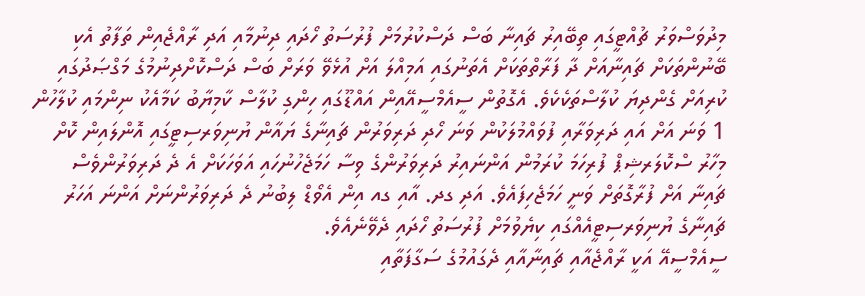މިދުވަސްވަރު ޗުއްޓީގައި ތިބޭއިރު ޗައިނާ ބަސް ދަސްކުރުމަށް ފުރުސަތު ހޯދައި ދިނުމާއި އަދި ރާއްޖެއިން ތަފާތު އެކި ބޭނުންތަކަށް ޗައިނާއަށް ދާ ފަރާތްތަކަށް އެތަނުގައި އަމިއްލަ އަށް އުޅެވޭ ވަރަށް ބަސް ދަސްކޮށްދިނުމުގެ މަގްޞަދުގައި ކުރިއަށް ގެންދިޔަ ކުލާސްތަކެކެވެ. އެގޮތުން ސީއެމްސީއޭއިން އައްޑޫގައި ހިންގި ކުލާސް ކާމިޔާބު ކަމާއެކު ނިންމައި ކުލާހުން 1 ވަނަ އަށް އައި ދަރިވަރާއި ފުވައްމުލަކުން ވަނަ ހޯދި ދަރިވަރުން ޗައިނާގެ ޔައާން ޔުނިވަރސިޓީގައި އޮންލައިން ކޮށް މިހާރު ސްކޮލަރޝިޕް ފުރިހަމަ ކުރަމުން އަންނައިރު ދަރިވަރުންގެ ވިސާ ހަމަޖެހުނުހައި އަވަހަކަށް އެ ދެ ދަރިވަރުންވެސް ޗައިނާ އަށް ފުރާގޮތަށް ވަނީ ހަމަޖެހިފައެވެ. އަދި ގދ. އާއި ގއ އިން އެވޯޑް ލިބުނު ދެ ދަރިވަރުންނަށް އަންނަ އަހަރު ޗައިނާގެ ޔުނިވަރސިޓީއެއްގައި ކިޔެވުމަށް ފުރުސަތު ހޯދައި ދެވޭނެއެވެ.
ސީއެމްސީއޭ އަކީ ރާއްޖެއާއި ޗައިނާއާއި ދެގައުމުގެ ސަގާފަތާއި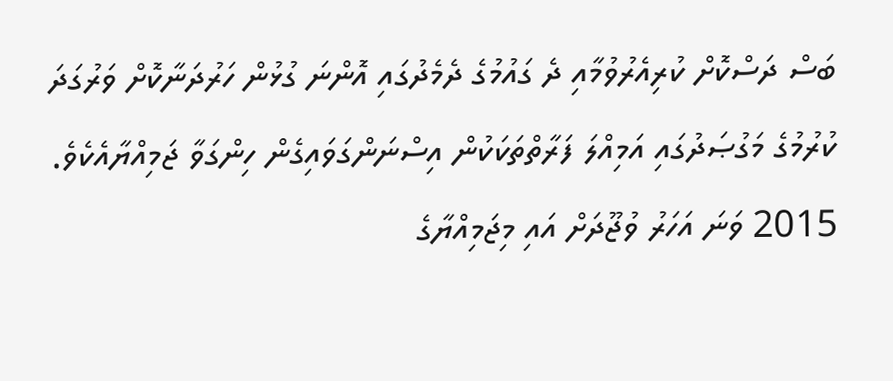ބަސް ދަސްކޮށް ކުރިއެރުވުމާއި ދެ ގައުމުގެ ދެމެދުގައި އޮންނަ ގުޅުން ހަރުދަނާކޮށް ވަރުގަދަ ކުރުމުގެ މަގުޞަދުގައި އަމިއްލަ ފަރާތްތަކަކުން އިސްނަންގަވައިގެން ހިންގަވާ ޖަމިއްޔާއެކެވެ. 2015 ވަނަ އަހަރު ވުޖޫދަށް އައި މިޖަމިއްޔާގެ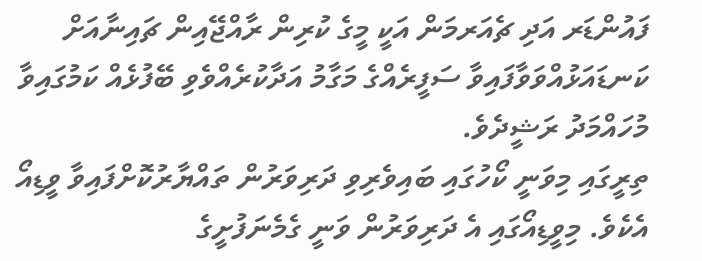ފައުންޑަރ އަދި ޗެއަރމަން އަކީ މީގެ ކުރިން ރާއްޖޭއިން ޗައިނާއަށް ކަނޑައަޅުއްވަވާފައިވާ ސަފީރެއްގެ މަގާމު އަދާކުރެއްވެވި ބޭފުޅެއް ކަމުގައިވާ މުހައްމަދު ރަޝީދެވެ.
ތިރީގައި މިވަނީ ކޯހުގައި ބައިވެރިވި ދަރިވަރުން ތައްޔާރުކޮށްފައިވާ ވީޑިއޯ އެކެވެ. މިވީޑިއޯގައި އެ ދަރިވަރުން ވަނީ ގެމެނަފުށީގެ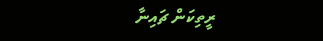ރީތިކަން ޗައިނާ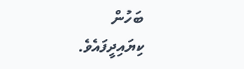ބަހުން ކިޔައިދީފައެވެ.